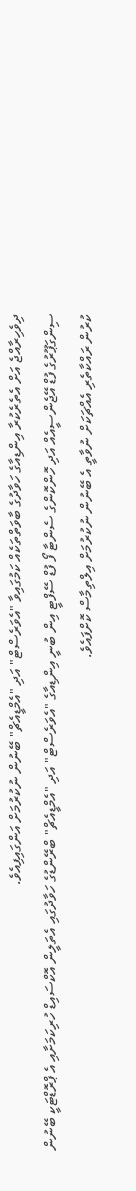ދިވެހިރާއްޖެ އަށް އެތެރެކުރާ އިންޑިއާގެ ހަވާދުގެ ބާވަތްތަކެއް ކަމުގައިވާ "އެވަރެސްޓް" އަދި "އެމްޑީއެޗް" ބޭނުން ނުކުރުމަށް އަންގައިފިއެވެ.
ސިންގަޕޫރުގެ ފުޑް އޭޖެންސީއެއް އަދި ހޮންކޮންގެ ސެންޓާ ފޯ ފުޑް ސޭފްޓީ އިން ބުނީ އިންޑިއާގެ "އެވަރެސްޓް" އަދި "އެމްޑީއެޗް" ބްރޭންޑުގެ ހަވާދުގައި އެތަލީން އޮކްސައިޑް ހުރިކަމަށާއި އެ ޕްރޮޑްޓަކީ ބޭނުން ކުރުން ރައްކާތެރި އެއްޗަކަށް ނުވާތީ އެ ބޭނުން ނުކުރުމަށް އިލްތިމާސް ކޮށްފައެވެ.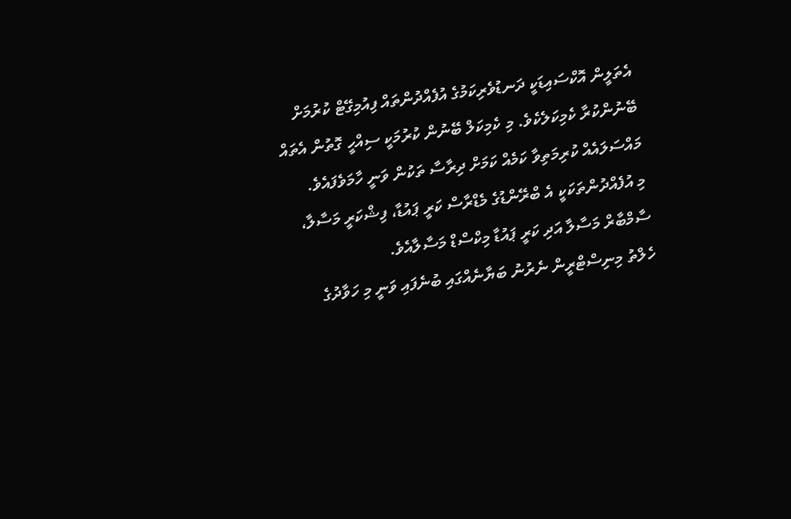އެތަލީން އޮކްސައިޑަކީ ދަނޑުވެރިކަމުގެ އުފެއްދުންތައް ފިއުމިގޭޓް ކުރުމަށް ބޭނުންކުރާ ކެމިކަލެކެވެ. މި ކެމިކަލް ބޭނުން ކުރުމަކީ ސިއްހީ ގޮތުން އެތައް މައްސަލައެއް ކުރިމަތިވާ ކަމެއް ކަމަށް ދިރާސާ ތަކުން ވަނީ ހާމަވެފައެވެ.
މި އުފެއްދުންތަކަކީ އެ ބްރޭންޑުގެ މެޑްރާސް ކަރީ ޕައުޑާ، ފިޝްކަރީ މަސާލާ، ސާމްބާރް މަސާލާ އަދި ކަރީ ޕައުޑާ މިކްސްޑް މަސާލާއެވެ.
ހެލްތު މިނިސްޓްރީން ނެރުނު ބަޔާނެއްގައި ބުނެފައި ވަނީ މި ހަވާދުގެ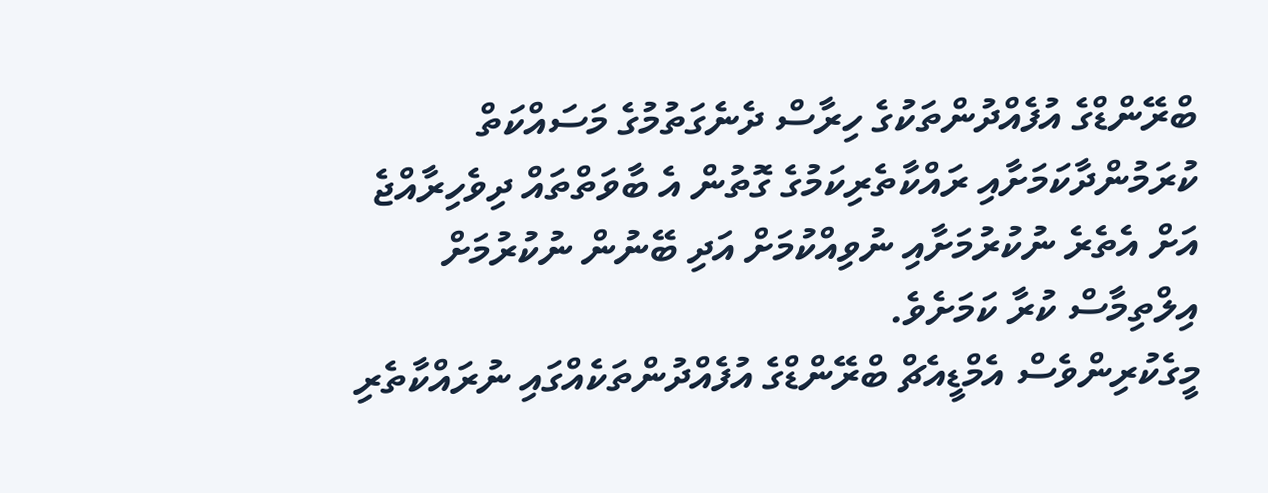ބްރޭންޑްގެ އުފެއްދުންތަކުގެ ހިރާސް ދެނެގަތުމުގެ މަސައްކަތް ކުރަމުންދާކަމަށާއި ރައްކާތެރިކަމުގެ ގޮތުން އެ ބާވަތްތައް ދިވެހިރާއްޖެ އަށް އެތެރެ ނުކުރުމަށާއި ނުވިއްކުމަށް އަދި ބޭނުން ނުކުރުމަށް އިލްތިމާސް ކުރާ ކަމަށެވެ.
މީގެކުރިންވެސް އެމްޑީއެޗް ބްރޭންޑްގެ އުފެއްދުންތަކެއްގައި ނުރައްކާތެރި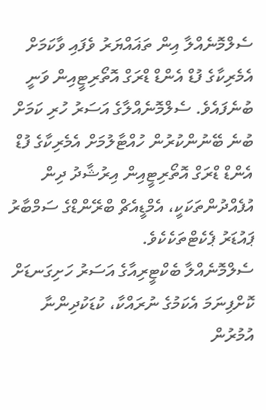ސެލްމޮނެއްލާ އިން ތަޣައްޔަރު ވެފައި ވާކަމަށް އެމެރިކާގެ ފުޑް އެންޑް ޑްރަގް އޮތޯރިޓީއިން ވަނީ ބުނެފައެވެ. ސެލްމޮނެއްލާގެ އަސަރު ހުރި ކަމަށް ބުނެ ބޭނުންކުރުން ހުއްޓާލުމަށް އެމެރިކާގެ ފުޑް އެންޑް ޑްރަގް އޮތޯރިޓީއިން އިރުޝާދު ދިން އުފެއްދުންތަކަކީ، އެމްޑީއެޗް ބްރޭންޑްގެ ސަމްބާރު ޕައުޑަރު ޕެކެޓްތަކެކެވެ.
ސެލްމޮނެއްލާ ބެކްޓީރިއާގެ އަސަރު ހަށިގަނޑަށް ކޮށްފިނަމަ އެކަމުގެ ނުރައްކާ، ކުޑަކުދިންނާ އުމުރުން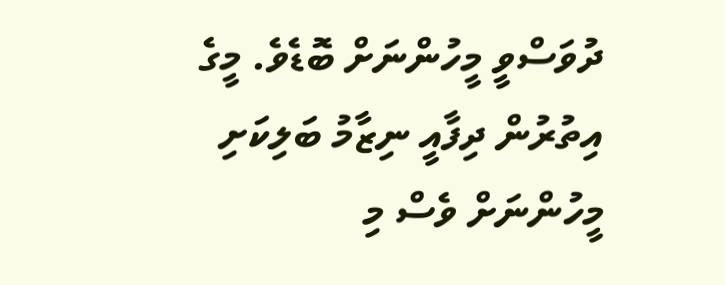ދުވަސްވީ މީހުންނަށް ބޮޑެވެ. މީގެ އިތުރުން ދިފާއީ ނިޒާމު ބަލިކަށި މީހުންނަށް ވެސް މި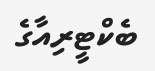ބެކްޓީރިއާގެ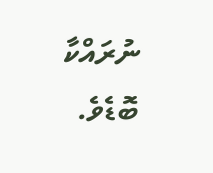ނުރައްކާ ބޮޑެވެ.